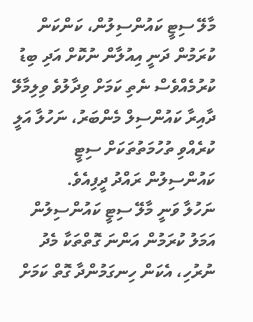މާލޭ ސިޓީ ކައުންސިލުން، ކަންކަން ކުރަމުން ދަނީ އިއުލާން ނުކޮށް އަދި ބިޑު ކުރުމެއްވެސް ނެތި ކަމަށް ވިދާލުވެ ވިލިމާލޭ ދާއިރާ ކައުންސިލް މެންބަރު، ނަހުލާ އަލީ ކުރެއްވި ތުހުމަތުތަކަށް ސިޓީ ކައުންސިލުން ރައްދު ދީފިއެވެ.
ނަހުލާ ވަނީ މާލޭ ސިޓީ ކައުންސިލުން އަމަލު ކުރަމުން އަންނަ ގޮތްތަކާ މެދު ނުރުހި، އެކަން ހިނގަމުންދާ ގޮތް ކަމަށް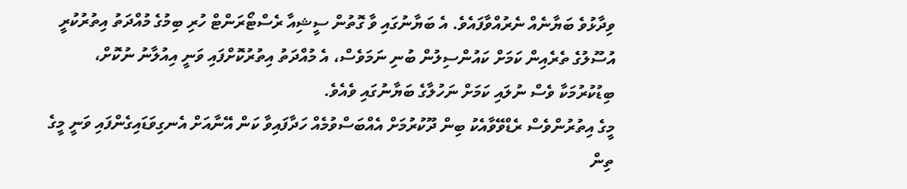ވިދާޅުވެ ބަޔާނެއް ނެރުއްވާފައެވެ. އެ ބަޔާނުގައި ވާ ގޮތުން ސީޝިއާ ރެސްޓޯރަންޓް ހުރި ބިމުގެ މުއްދަތު އިތުރުކުރީ އުސޫލުގެ ތެރެއިން ކަމަށް ކައުންސިލުން ބުނި ނަމަވެސް، އެ މުއްދަތު އިތުރުކޮށްފައި ވަނީ އިއުލާނު ނުކޮށް، ބިޑުކުރުމަކާ ވެސް ނުލައި ކަމަށް ނަހުލާގެ ބަޔާނުގައި ވެއެވެ.
މީގެ އިތުރުންވެސް ރެޑްވޭވާއެކު ބިން ދޫކުރުމަށް އެއްބަސްވުމެއް ހަދާފައިވާ ކަން އޭނާއަށް އެނގިވަޑައިގެންފައި ވަނީ މީގެ ތިން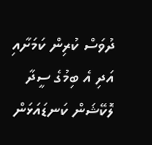ދުވަސް ކުރިން ކަމަށާއި އަދި އެ ބިމުގެ ސީދާ ލޮކޭޝަން ކަނޑައަޅަން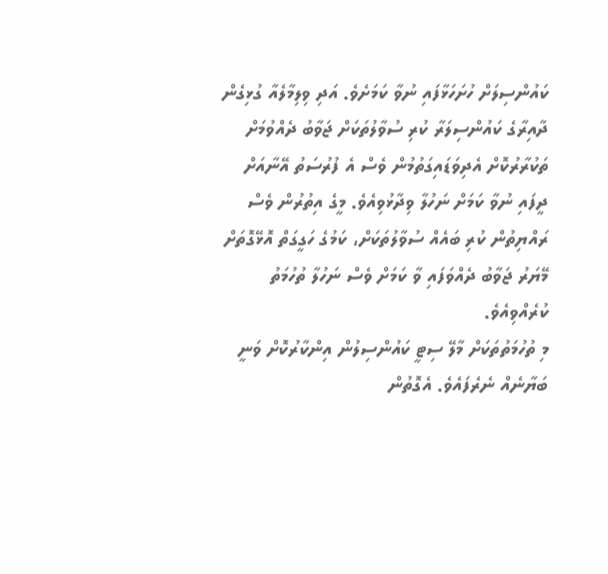ކައުންސިލަށް ހުށަހަޅާފައި ނުވާ ކަމަށެވެ. އަދި ވިލިމާލެއާ ގުޅިގެން ދާއިރާގެ ކައުންސިލަރާ ކުރި ސުވާލުތަކަށް ޖަވާބު ދެއްވުމަށް ތަކުރާރުކޮށް އެދިވަޑައިގަތުމުން ވެސް އެ ފުރުސަތު އޭނާއަށް ދީފައި ނުވާ ކަމަށް ނަހުލާ ވިދާޅުވިއެވެ. މީގެ އިތުރުން ވެސް ރައްޔިތުން ކުރި ބައެއް ސުވާލުތަކަށް، ކަމުގެ ހަގީގަތް އޮޅޭގޮތަށް މޭޔަރު ޖަވާބު ދެއްވަފައި ވާ ކަމަށް ވެސް ނަހުލާ ތުހުމަތު ކުރެއްވިއެވެ.
މި ތުހުމަތުތަކަށް މާލޭ ސިޓީ ކައުންސިލުން އިންކާރުކޮށް ވަނީ ބަޔާނެއް ނެރެފައެވެ. އެގޮތުން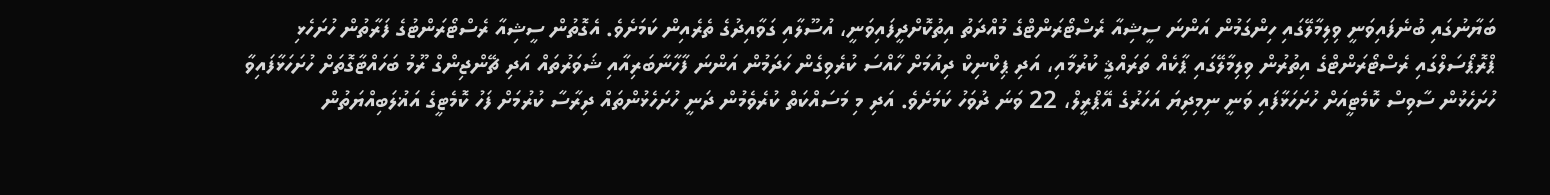ބަޔާނުގައި ބުނެފައިވަނީ ވިލިމާލޭގައި ހިންގަމުން އަންނަ ސީޝިއާ ރެސްޓޯރަންޓްގެ މުއްދަތު އިތުކޮށްދީފައިވަނީ، އުސޫލާއި ގަވާއިދުގެ ތެރެއިން ކަމަށެވެ. އެގޮތުން ސީޝިއާ ރެސްޓޯރަންޓުގެ ފަރާތުން ހުށަހެޅި ޕްރޮޕޯސަލްގައި ރެސްޓޯރަންޓްގެ އިތުރުން ވިލިމާލޭގައި ޕާކެއް ތަރައްޤީ ކުރުމާއި، އަދި ޕިކްނިކް ދިއުމަށް ހާއްސަ ކުރެވިގެން ހަދަމުން އަންނަ ފާހާނާބަރިއާއި ޝަވަރުތައް އަދި ޗޭންޖިންގް ރޫމު ބަހައްޓާގޮތަށް ހުށަހަޅާފައިވާ ހުށަހެޅުން ސާވިސް ކޮމެޓީއަށް ހުށަހަޅާފައި ވަނީ ނިމިދިޔަ އަހަރުގެ އޭޕްރީލް، 22 ވަނަ ދުވަހު ކަމަށެވެ. އަދި މި މަސައްކަތް ކުރެވެމުން ދަނީ ހުށަހެޅުންތައް ދިރާސާ ކުރުމަށް ފަހު ކޮމެޓީގެ އަޣުލަބިއްޔަތުން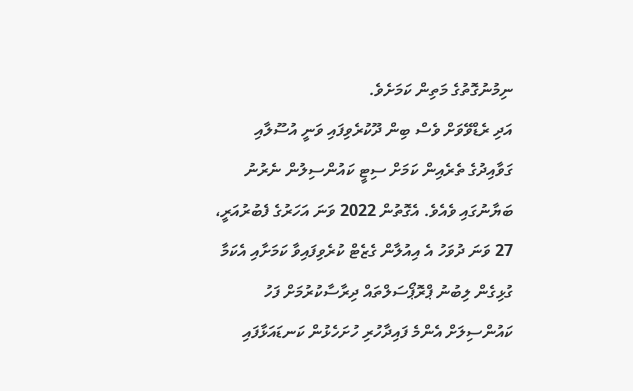ނިމުނުގޮތުގެ މަތިން ކަމަށެވެ.
އަދި ރެޑްވޭވަށް ވެސް ބިން ދޫކުރެވިފައި ވަނީ އުސޫލާއި ގަވާއިދުގެ ތެރެއިން ކަމަށް ސިޓީ ކައުންސިލުން ނެރުނު ބަޔާނުގައި ވެއެވެ. އެގޮތުން 2022 ވަނަ އަހަރުގެ ފެބުރުއަރީ، 27 ވަނަ ދުވަހު އެ އިއުލާން ގެޒެޓް ކުރެވިފައިވާ ކަމަށާއި އެކަމާ ގުޅިގެން ލިބުނު ޕްރޮޕޯސަލްތައް ދިރާސާކުރުމަށް ފަހު ކައުންސިލަށް އެންމެ ފައިދާހުރި ހުށަހެޅުން ކަނޑައަޅާފައި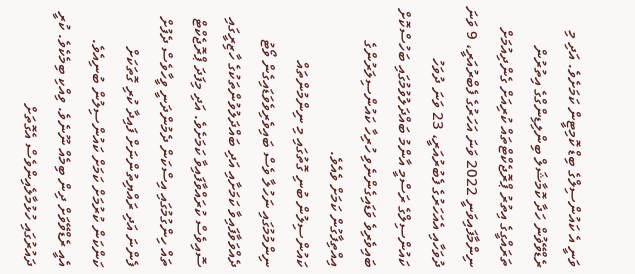ވަނީ އެ ކައުންސިލްގެ ބިޑް ކޮމިޓީން ކަމަށެވެ. އަދި މި ރެޑްވޭޥުން ހަދާ ކޮމާޝަލް ބިންލިޑިންގްގެ އިތުރުން ތަރައްގީގެ އިތުރު ޕްރޮޖެކްޓްތައް ކުރިއަށް ގެންދިއުމަށް ނިންމާފައިވަނީ 2022 ވަނަ އަހަރުގެ ފެބްރުއަރީ، 9 ވަނަ ދުވަހާއި އެއަހަރުގެ ފެބުރުއަރީ، 23 ވަނަ ދުވަހު ކައުންސިލްގެ ރަސްމީ އާންމު ބައްދަލުވުމުގައި ބަހުސްކޮށް ބައިވެރިވެ ވަޑައިގެންނެވި ހުރިހާ ކައުންސިލަރުންގެ އިއްތިފާގުން ކަމަށް ވެއެވެ.
ކައުންސިލުން ބުނި ގޮތުގައި މި ނިންމުންތައް ނިންމުމުގައި ނަހުލާ ވެސް ބައިވެރިވެވަޑައިގެން ވޯޓު ދެއްވަވާފައިވާ ކަމަށާއި އަދި ބައްދަލުވުންތަކުގެ ހާޒިރީގައި ސޮއިވެސް ކުރައްވާފައިވާ ކަމަށެވެ. އަދި މިފަދަ ޕްރޮޖެކްޓް ތައް ހިންގުމުގައި އިސްކަން ދެމުންދަނީ ވީހާވެސް ދެފުށް ފެންނަ އަދި ރައްޔިތުންނަށް ފައިދާ ކުރި ގޮތަކަށް ކަންކަން ކުރުމަށް ކަމަށް ކައުންސިލުން ބުނިއެވެ.
އެއީ ރެޑްވޭވަށް ދިން ބިމެއް ނޫނެވެ. ވިއްކި ބިމެކެވެ. ކުރީ ދައުރުގައި ހުޅުމާލެއިންވެސް އެގޮތަށް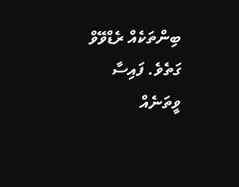ބިންތަކެއް ރެޑްވޭވް ގަތެވެ. ފައިސާ ވީތަނެއް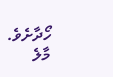ހޯދާށެވެ. މާލެ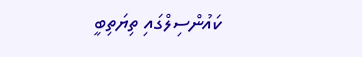ކައުންސިލްގައި ތިޔަތިބީ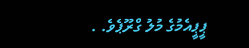ޕީޕީއެމުގެ މުލު ގްރޫޕެވެ. .